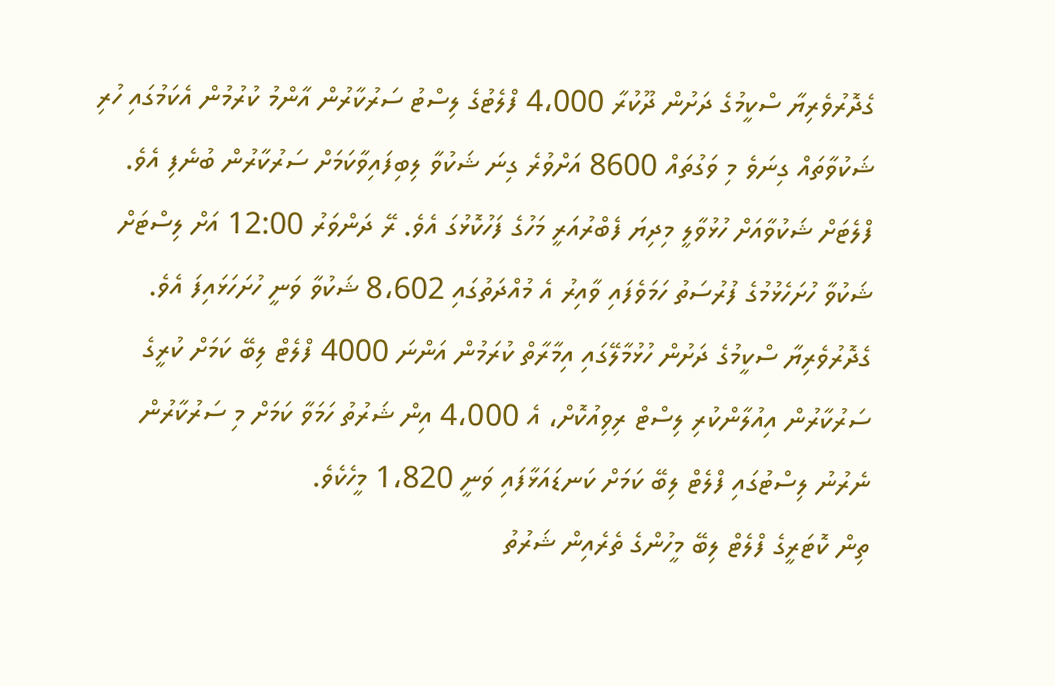ގެދޮރުވެރިޔާ ސްކީމުގެ ދަށުން ދޫކުރާ 4،000 ފްލެޓުގެ ލިސްޓު ސަރުކާރުން އާންމު ކުރުމުން އެކަމުގައި ހުރި ޝަކުވާތައް ގިނަވެ މި ވަގުތައް 8600 އަށްވުރެ ގިނަ ޝަކުވާ ލިބިފައިވާކަމަށް ސަރުކާރުން ބުނެފި އެވެ.
ފްލެޓަށް ޝަކުވާއަށް ހުޅުވާލީ މިދިޔަ ފެބްރުއަރީ މަހުގެ ފަހުކޮޅުގަ އެވެ. ރޭ ދަންވަރު 12:00 އަށް ލިސްޓަށް ޝަކުވާ ހުށަހެޅުމުގެ ފުރުސަތު ހަމަވެފައި ވާއިރު އެ މުއްދަތުގައި 8،602 ޝަކުވާ ވަނީ ހުށަހަޅައިފަ އެވެ.
ގެދޮރުވެރިޔާ ސްކީމުގެ ދަށުން ހުޅުމާލޭގައި އިމާރާތް ކުރަމުން އަންނަ 4000 ފްލެޓް ލިބޭ ކަމަށް ކުރީގެ ސަރުކާރުން އިއުލާންކުރި ލިސްޓް ރިވިއުކޮށް، އެ 4،000 އިން ޝަރުތު ހަމަވާ ކަމަށް މި ސަރުކާރުން ނެރުނު ލިސްޓުގައި ފްލެޓް ލިބޭ ކަމަށް ކަނޑައަޅާފައި ވަނީ 1،820 މީހެކެވެ.
ތިން ކޮޓަރީގެ ފްލެޓް ލިބޭ މީހުންގެ ތެރެއިން ޝަރުތު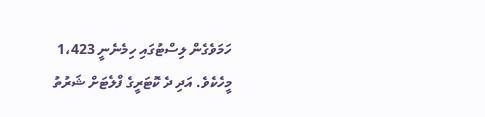ހަމަވެގެން ލިސްޓުގައި ހިމެނެނީ 1،423 މީހެކެވެ. އަދި ދެ ކޮޓަރީގެ ފްލެޓަށް ޝަރުތު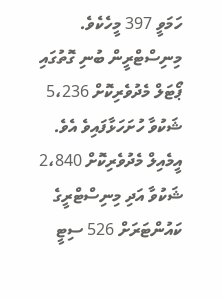ހަމަވީ 397 މީހެކެވެ.
މިނިސްޓްރީން ބުނި ގޮތުގައި ޕޯޓަލް މެދުވެރިކޮށް 5،236 ޝަކުވާ ހުށަހަޅާފައިވެ އެވެ. އީމެއިލް މެދުވެރިކޮށް 2،840 ޝަކުވާ އަދި މިނިސްޓްރީގެ ކައުންޓަރަށް 526 ސިޓީ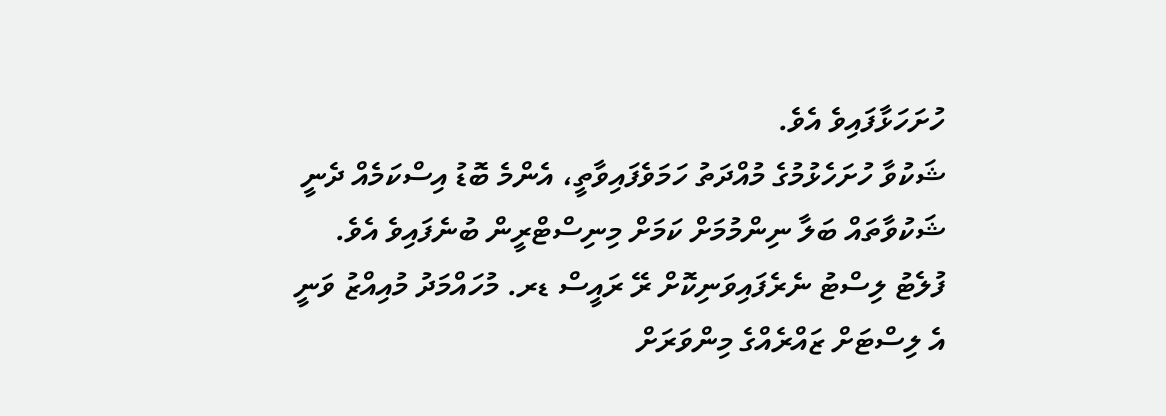ހުށަހަޅާފައިވެ އެވެ.
ޝަކުވާ ހުށަހެޅުމުގެ މުއްދަތު ހަމަވެފައިވާތީ، އެންމެ ބޮޑު އިސްކަމެއް ދެނީ ޝަކުވާތައް ބަލާ ނިންމުމަށް ކަމަށް މިނިސްޓްރީން ބުނެފައިވެ އެވެ.
ފުލެޓު ލިސްޓު ނެރެފައިވަނިކޮށް ރޭ ރައީސް ޑރ. މުހައްމަދު މުއިއްޒު ވަނީ އެ ލިސްޓަށް ޒައްރެއްގެ މިންވަރަށް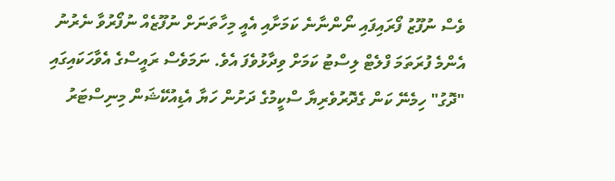ވެސް ނުފޫޒު ފޯރައިފައި ނޯންނާނެ ކަމަށާއި އެއީ މިހާތަނަށް ނުފޫޒެއް ނުފޯރުވާ ނެރުނު އެންމެ ފުރަތަމަ ފްލެޓް ލިސްޓު ކަމަށް ވިދާޅުވެފަ އެވެ. ނަމަވެސް ރައީސްގެ އެވާހަކައިގައި "ދޮގު" ހިމެނޭ ކަން ގެދޮރުވެރިޔާ ސްކީމުގެ ދަށުން ހަޔާ އެޑިއުކޭޝަން މިނިސްޓަރު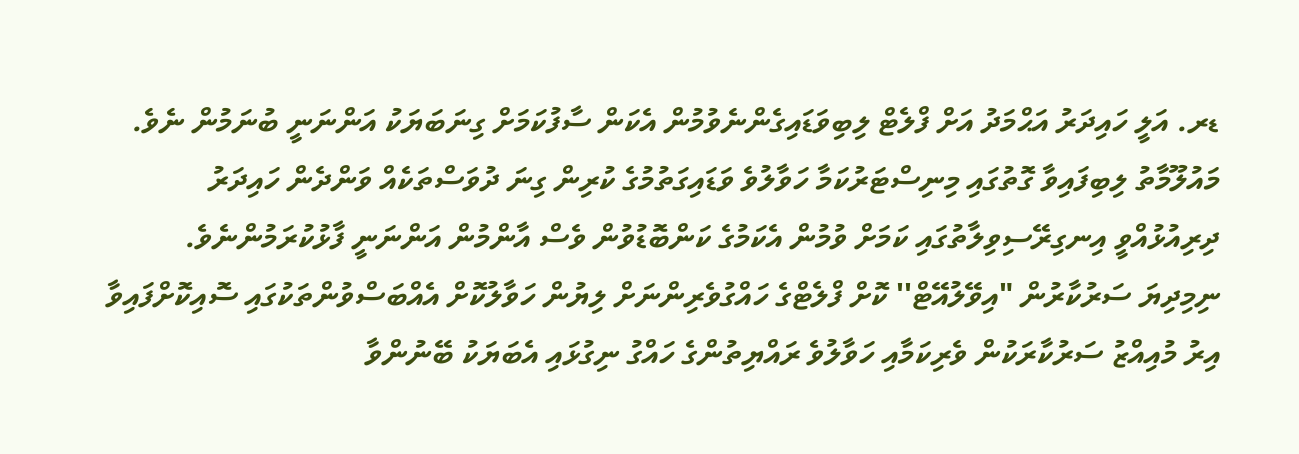ޑރ. އަލީ ހައިދަރު އަޙްމަދު އަށް ފްލެޓް ލިބިވަޑައިގެންނެވުމުން އެކަން ސާފުކަމަށް ގިނަބަޔަކު އަންނަނީ ބުނަމުން ނެވެ.
މައުލޫމާތު ލިބިފައިވާ ގޮތުގައި މިނިސްޓަރުކަމާ ހަވާލުވެ ވަޑައިގަތުމުގެ ކުރިން ގިނަ ދުވަސްތަކެއް ވަންދެން ހައިދަރު ދިރިއުޅުއްވީ އިނގިރޭސިވިލާތުގައި ކަމަށް ވުމުން އެކަމުގެ ކަންބޮޑުވުން ވެސް އާންމުން އަންނަނީ ފާޅުކުރަމުންނެވެ.
ނިމިދިޔަ ސަރުކާރުން "އިވޭލުއޭޓް'' ކޮށް ފްލެޓްގެ ހައްގުވެރިންނަށް ލިޔުން ހަވާލުކޮށް އެއްބަސްވުންތަކުގައި ސޮއިކޮށްފައިވާ އިރު މުއިއްޒު ސަރުކާރަކުން ވެރިކަމާއި ހަވާލުވެ ރައްޔިތުންގެ ހައްގު ނިގުޅައި އެބަޔަކު ބޭނުންވާ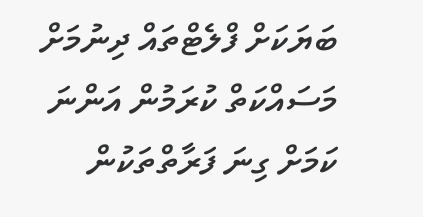ބަޔަކަށް ފްލެޓްތައް ދިނުމަށް މަސައްކަތް ކުރަމުން އަންނަ ކަމަށް ގިނަ ފަރާތްތަކުން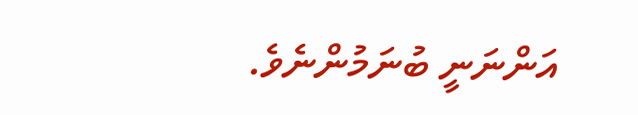އަންނަނީ ބުނަމުންނެވެ.